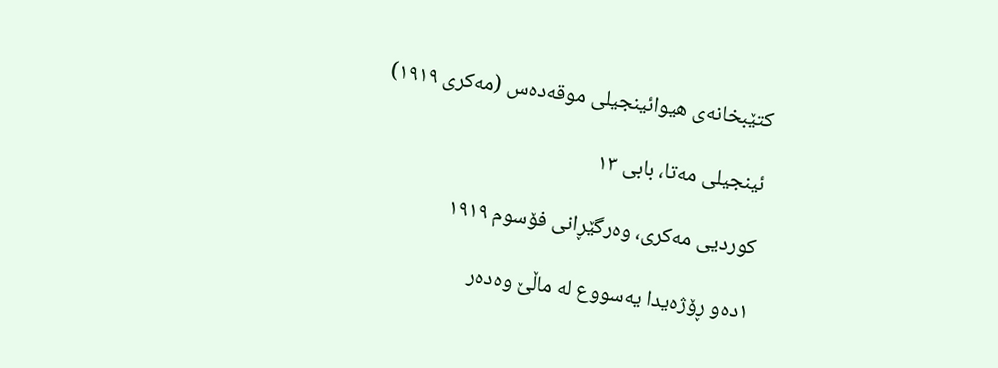کتێبخانەی هیوائینجیلی موقەدەس (مەکری ١٩١٩)

ئینجیلی مەتا، بابی ١٣

کوردیی مەکری، وەرگێڕانی فۆسوم ١٩١٩

١دەو ڕۆژەیدا یەسووع لە ماڵێ وەدەر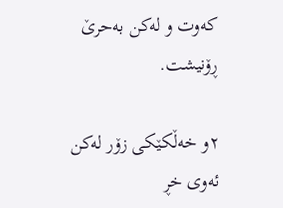کەوت و لەکن بەحرێ ڕۆنیشت.

٢و خەڵکێکی زۆر لەکن ئەوی خڕ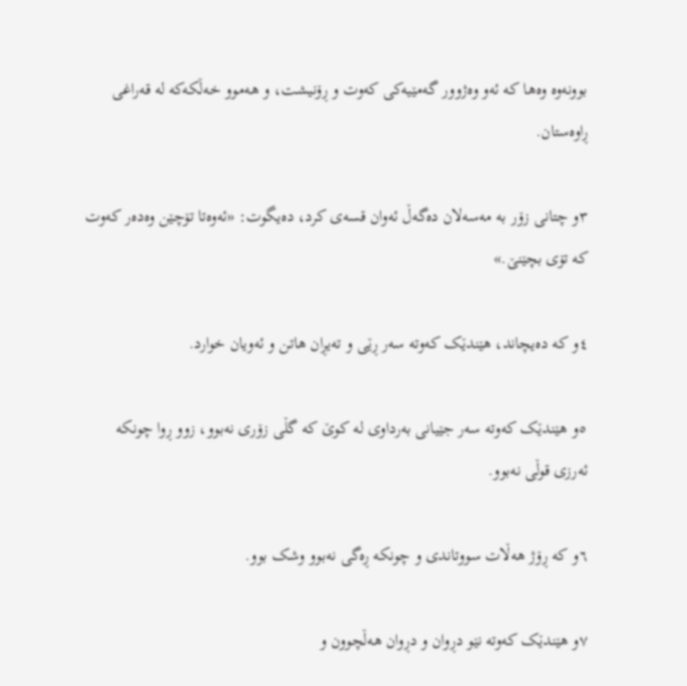بوونەوە وەها کە ئەو وەژوور گەمێیەکی کەوت و ڕۆنیشت، و هەموو خەڵکەکە لە قەراغی ڕاوەستان.

٣و چتانی زۆر بە مەسەلان دەگەڵ ئەوان قسەی کرد، دەیگوت: «ئەوەتا تۆچێن وەدەر کەوت کە تۆی بچێنێ.»

٤و کە دەیچاند، هێندێک کەوتە سەر ڕێی و تەیڕان هاتن و ئەویان خوارد.

٥و هێندێک کەوتە سەر جێیانی بەرداوی لە کوێ کە گڵی زۆری نەبوو، زوو ڕوا چونکە ئەرزی قوڵی نەبوو.

٦و کە ڕۆژ هەڵات سووتاندی و چونکە ڕەگی نەبوو وشک بوو.

٧و هێندێک کەوتە نێو دڕوان و دڕوان هەڵچوون و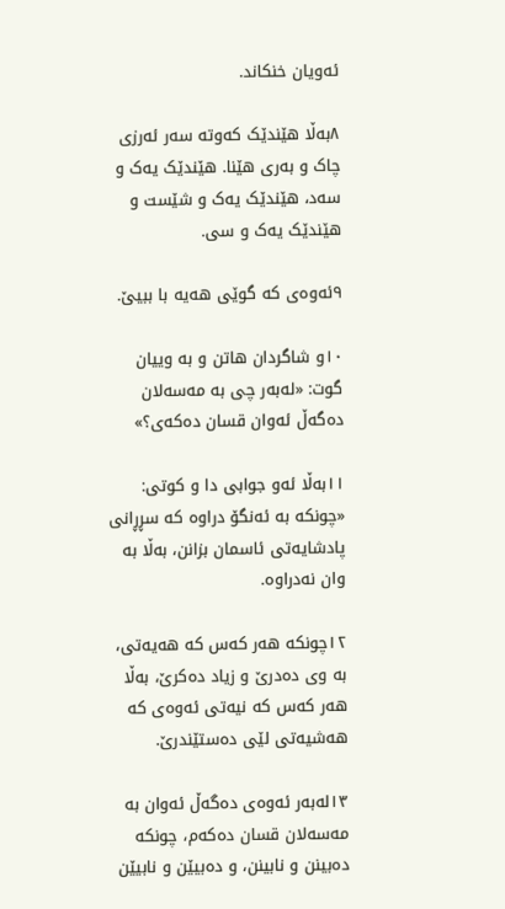ئەویان خنکاند.

٨بەڵا هێندێک کەوتە سەر ئەرزی چاک و بەری هێنا. هێندێک یەک و سەد، هێندێک یەک و شێست و هێندێک یەک و سی.

٩ئەوەی کە گوێی هەیە با ببیێ.

١٠و شاگردان هاتن و بە وییان گوت: «لەبەر چی بە مەسەلان دەگەڵ ئەوان قسان دەکەی؟»

١١بەڵا ئەو جوابی دا و کوتی: «چونکە بە ئەنگۆ دراوە کە سڕڕانی پادشایەتی ئاسمان بزانن، بەڵا بە وان نەدراوە.

١٢چونکە هەر کەس کە هەیەتی، بە وی دەدرێ و زیاد دەکرێ، بەڵا هەر کەس کە نیەتی ئەوەی کە هەشیەتی لێی دەستێندرێ.

١٣لەبەر ئەوەی دەگەڵ ئەوان بە مەسەلان قسان دەکەم، چونکە دەبینن و نابینن، و دەبیێن و نابیێن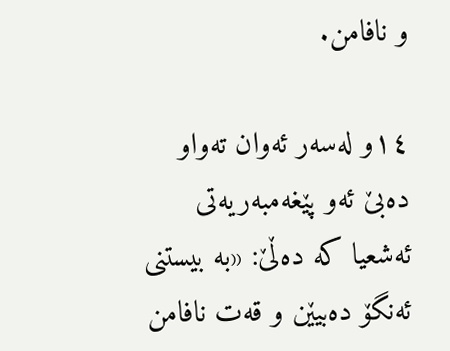و نافامن.

١٤و لەسەر ئەوان تەواو دەبێ ئەو پێغەمبەریەتی ئەشعیا کە دەڵێ: «بە بیستنی ئەنگۆ دەبیێن و قەت نافامن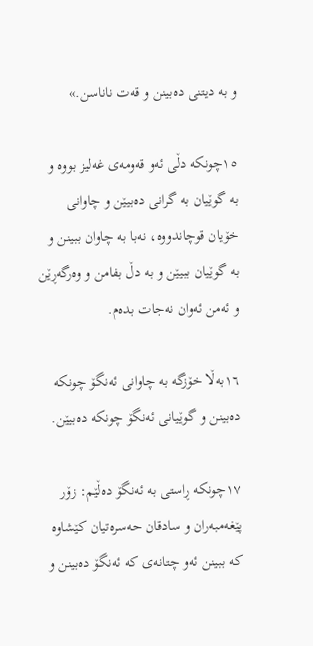و بە دیتنی دەبینن و قەت ناناسن.»

١٥چونکە دڵی ئەو قەومەی غەلیز بووە و بە گوێیان بە گرانی دەبیێن و چاوانی خۆیان قوچاندووە، نەبا بە چاوان ببینن و بە گوێیان ببیێن و بە دڵ بفامن و وەرگەڕێن و ئەمن ئەوان نەجات بدەم.

١٦بەڵا خۆزگە بە چاوانی ئەنگۆ چونکە دەبینن و گوێیانی ئەنگۆ چونکە دەبیێن.

١٧چونکە ڕاستی بە ئەنگۆ دەڵێم: زۆر پێغەمبەران و سادقان حەسرەتیان کێشاوە کە ببینن ئەو چتانەی کە ئەنگۆ دەبینن و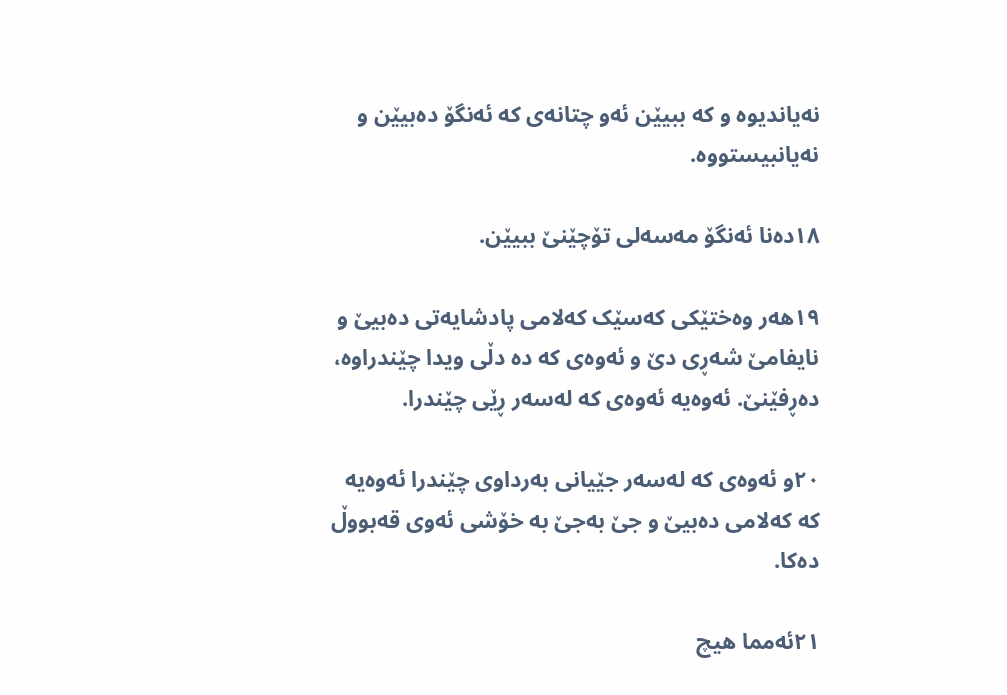نەیاندیوە و کە ببیێن ئەو چتانەی کە ئەنگۆ دەبیێن و نەیانبیستووە.

١٨دەنا ئەنگۆ مەسەلی تۆچێنێ ببیێن.

١٩هەر وەختێکی کەسێک کەلامی پادشایەتی دەبیێ و نایفامێ شەڕی دێ و ئەوەی کە دە دڵی ویدا چێندراوە، دەڕفێنێ. ئەوەیە ئەوەی کە لەسەر ڕێی چێندرا.

٢٠و ئەوەی کە لەسەر جێیانی بەرداوی چێندرا ئەوەیە کە کەلامی دەبیێ و جێ بەجێ بە خۆشی ئەوی قەبووڵ دەکا.

٢١ئەمما هیچ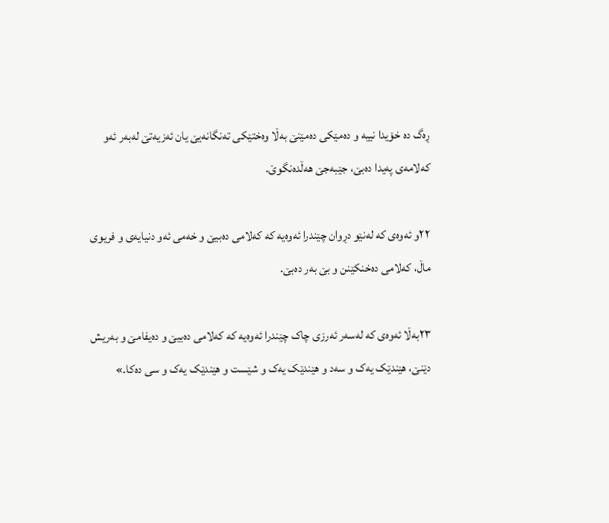ڕەگ دە خۆیدا نییە و دەمێکی دەمێنێ بەڵا وەختێکی تەنگانەیێ یان ئەزیەتێ لەبەر ئەو کەلامەی پەیدا دەبێ، جێبەجێ هەڵدەنگوێ.

٢٢و ئەوەی کە لەنێو دڕوان چێندرا ئەوەیە کە کەلامی دەبیێ و خەمی ئەو دنیایەی و فریوی ماڵ، کەلامی دەخنکێنن و بێ بەر دەبێ.

٢٣بەڵا ئەوەی کە لەسەر ئەرزی چاک چێندرا ئەوەیە کە کەلامی دەبیێ و دەیفامێ و بەریش دێنێ، هێندێک یەک و سەد و هێندێک یەک و شێست و هێندێک یەک و سی دەکا.»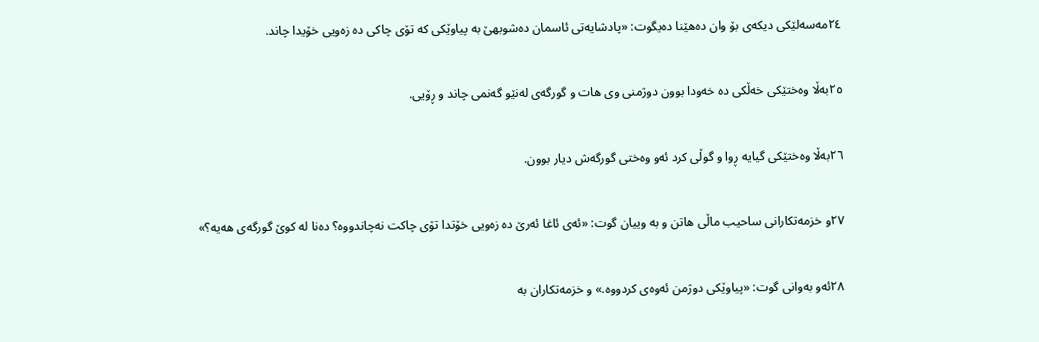٢٤مەسەلێکی دیکەی بۆ وان دەهێنا دەیگوت: «پادشایەتی ئاسمان دەشوبهێ بە پیاوێکی کە تۆی چاکی دە زەویی خۆیدا چاند.

٢٥بەڵا وەختێکی خەڵکی دە خەودا بوون دوژمنی وی هات و گورگەی لەنێو گەنمی چاند و ڕۆیی.

٢٦بەڵا وەختێکی گیایە ڕوا و گوڵی کرد ئەو وەختی گورگەش دیار بوون.

٢٧و خزمەتکارانی ساحیب ماڵی هاتن و بە وییان گوت: «ئەی ئاغا ئەرێ دە زەویی خۆتدا تۆی چاکت نەچاندووە؟ دەنا لە کوێ گورگەی هەیە؟»

٢٨ئەو بەوانی گوت: «پیاوێکی دوژمن ئەوەی کردووە.» و خزمەتکاران بە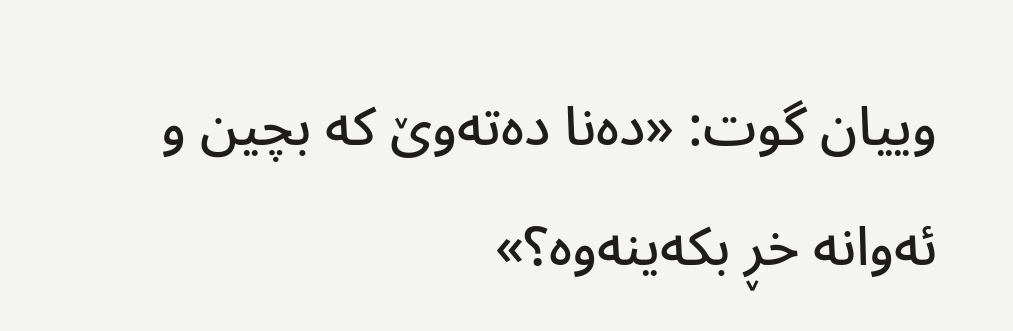وییان گوت: «دەنا دەتەوێ کە بچین و ئەوانە خڕ بکەینەوە؟»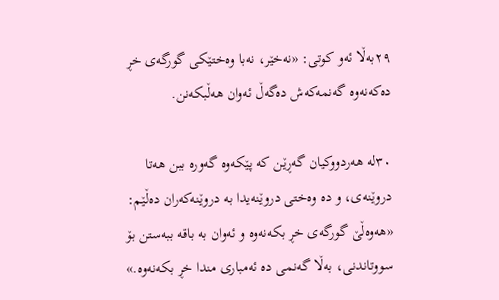٢٩بەڵا ئەو کوتی: «نەخێر، نەبا وەختێکی گورگەی خڕ دەکەنەوە گەنمەکەش دەگەڵ ئەوان هەڵبکەنن.

٣٠لە هەردووکیان گەڕێن کە پێکەوە گەورە ببن هەتا دروێنەی، و دە وەختی دروێنەیدا بە دروێنەکەران دەڵێم: «هەوەڵێ گورگەی خڕ بکەنەوە و ئەوان بە باقە ببەستن بۆ سووتاندنی، بەڵا گەنمی دە ئەمباری مندا خڕ بکەنەوە.»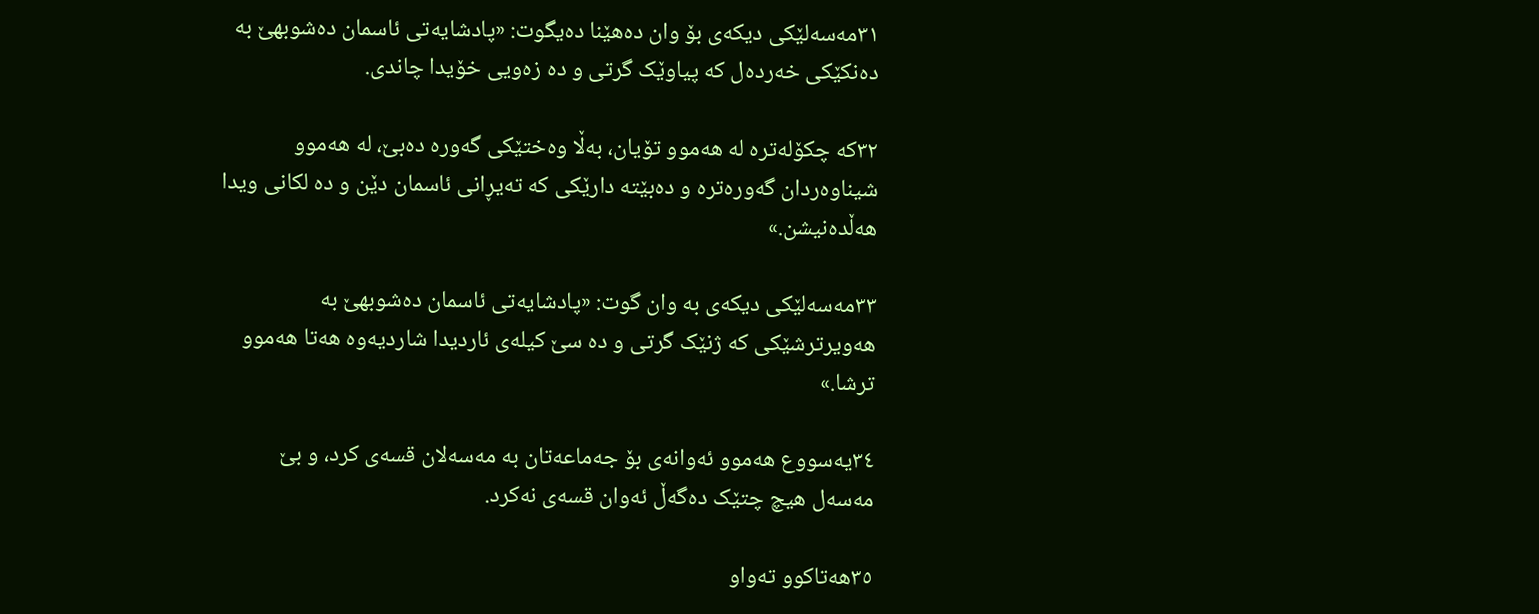٣١مەسەلێکی دیکەی بۆ وان دەهێنا دەیگوت: «پادشایەتی ئاسمان دەشوبهێ بە دەنکێکی خەردەل کە پیاوێک گرتی و دە زەویی خۆیدا چاندی.

٣٢کە چکۆلەترە لە هەموو تۆیان، بەڵا وەختێکی گەورە دەبێ، لە هەموو شیناوەردان گەورەترە و دەبێتە دارێکی کە تەیڕانی ئاسمان دێن و دە لکانی ویدا هەڵدەنیشن.»

٣٣مەسەلێکی دیکەی بە وان گوت: «پادشایەتی ئاسمان دەشوبهێ بە هەویرترشێکی کە ژنێک گرتی و دە سێ کیلەی ئاردیدا شاردیەوە هەتا هەموو ترشا.»

٣٤یەسووع هەموو ئەوانەی بۆ جەماعەتان بە مەسەلان قسەی کرد، و بێ مەسەل هیچ چتێک دەگەڵ ئەوان قسەی نەکرد.

٣٥هەتاکوو تەواو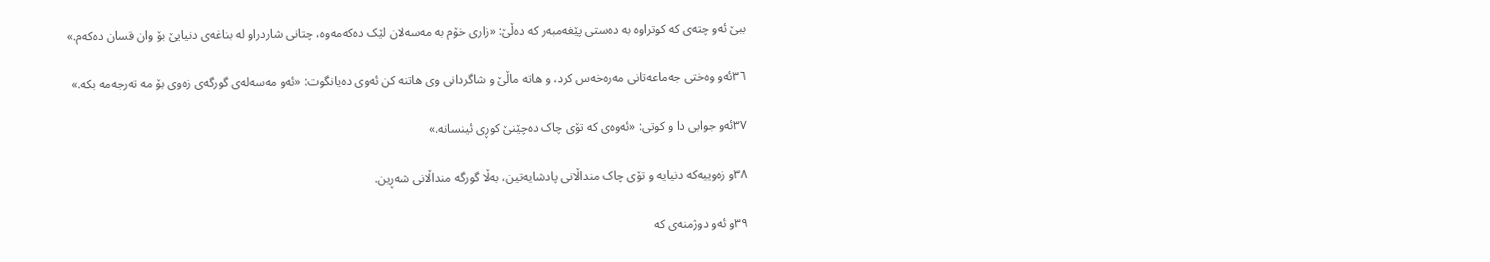ببێ ئەو چتەی کە کوتراوە بە دەستی پێغەمبەر کە دەڵێ: «زاری خۆم بە مەسەلان لێک دەکەمەوە، چتانی شاردراو لە بناغەی دنیایێ بۆ وان قسان دەکەم.»

٣٦ئەو وەختی جەماعەتانی مەرەخەس کرد، و هاتە ماڵێ و شاگردانی وی هاتنە کن ئەوی دەیانگوت: «ئەو مەسەلەی گورگەی زەوی بۆ مە تەرجەمە بکە.»

٣٧ئەو جوابی دا و کوتی: «ئەوەی کە تۆی چاک دەچێنێ کوڕی ئینسانە.»

٣٨و زەوییەکە دنیایە و تۆی چاک منداڵانی پادشایەتین، بەڵا گورگە منداڵانی شەڕین.

٣٩و ئەو دوژمنەی کە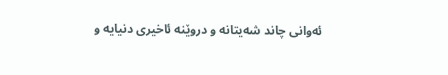ئەوانی چاند شەیتانە و دروێنە ئاخیری دنیایە و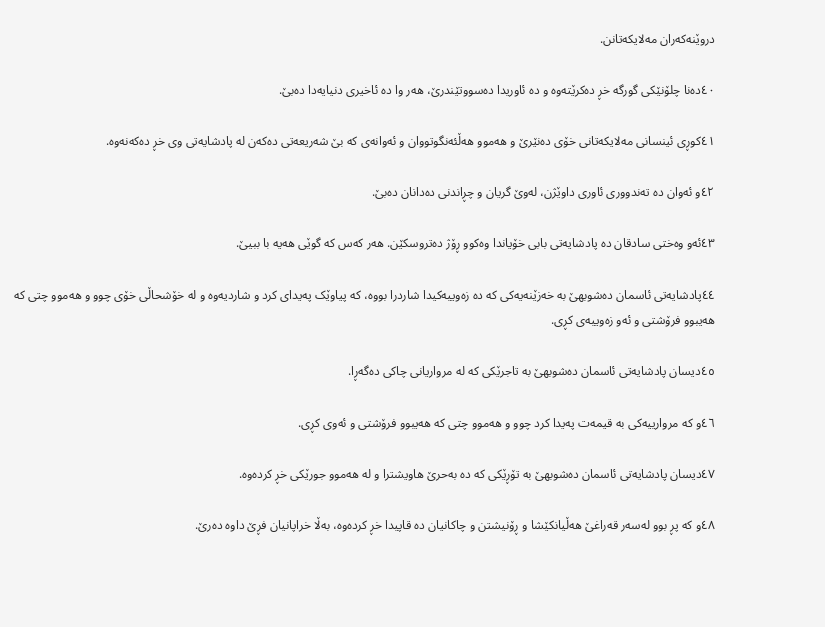دروێنەکەران مەلایکەتانن.

٤٠دەنا چلۆنێکی گورگە خڕ دەکرێتەوە و دە ئاوریدا دەسووتێندرێ، هەر وا دە ئاخیری دنیایەدا دەبێ.

٤١کوڕی ئینسانی مەلایکەتانی خۆی دەنێرێ و هەموو هەڵئەنگوتووان و ئەوانەی کە بێ شەریعەتی دەکەن لە پادشایەتی وی خڕ دەکەنەوە.

٤٢و ئەوان دە تەندووری ئاوری داوێژن، لەوێ گریان و چڕاندنی دەدانان دەبێ.

٤٣ئەو وەختی سادقان دە پادشایەتی بابی خۆیاندا وەکوو ڕۆژ دەتروسکێن. هەر کەس کە گوێی هەیە با ببیێ.

٤٤پادشایەتی ئاسمان دەشوبهێ بە خەزێنەیەکی کە دە زەوییەکیدا شاردرا بووە، کە پیاوێک پەیدای کرد و شاردیەوە و لە خۆشحاڵی خۆی چوو و هەموو چتی کە هەیبوو فرۆشتی و ئەو زەوییەی کڕی.

٤٥دیسان پادشایەتی ئاسمان دەشوبهێ بە تاجرێکی کە لە مرواریانی چاکی دەگەڕا.

٤٦و کە مروارییەکی بە قیمەت پەیدا کرد چوو و هەموو چتی کە هەیبوو فرۆشتی و ئەوی کڕی.

٤٧دیسان پادشایەتی ئاسمان دەشوبهێ بە تۆڕێکی کە دە بەحرێ هاویشترا و لە هەموو جورێکی خڕ کردەوە.

٤٨و کە پڕ بوو لەسەر قەراغێ هەڵیانکێشا و ڕۆنیشتن و چاکانیان دە قاپیدا خڕ کردەوە، بەڵا خراپانیان فڕێ داوە دەرێ.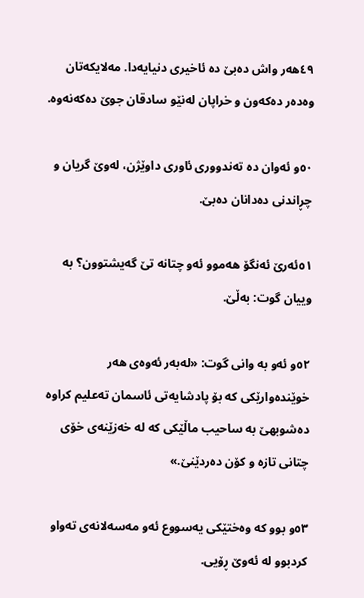٤٩هەر واش دەبێ دە ئاخیری دنیایەدا. مەلایکەتان وەدەر دەکەون و خراپان لەنێو سادقان جوێ دەکەنەوە.

٥٠و ئەوان دە تەندووری ئاوری داوێژن، لەوێ گریان و چڕاندنی دەدانان دەبێ.

٥١ئەرێ ئەنگۆ هەموو ئەو چتانە تێ گەیشتوون؟ بە وییان گوت: بەڵێ.

٥٢و ئەو بە وانی گوت: «لەبەر ئەوەی هەر خوێندەوارێکی کە بۆ پادشایەتی ئاسمان تەعلیم کراوە دەشوبهێ بە ساحیب ماڵێکی کە لە خەزێنەی خۆی چتانی تازە و کۆن دەردێنێ.»

٥٣و بوو کە وەختێکی یەسووع ئەو مەسەلانەی تەواو کردبوو لە ئەوێ ڕۆیی.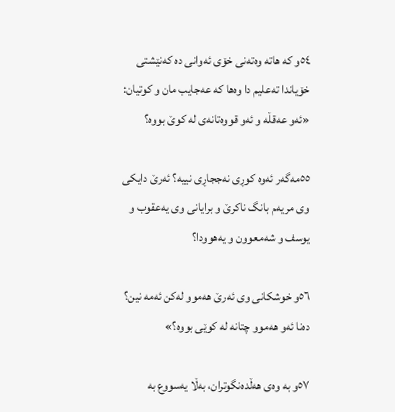٥٤و کە هاتە وەتەنی خۆی ئەوانی دە کەنێشتی خۆیاندا تەعلیم دا وەها کە عەجایب مان و کوتیان: «ئەو عەقڵە و ئەو قووەتانەی لە کوێ بووە؟

٥٥مەگەر ئەوە کوڕی نەججاڕی نییە؟ ئەرێ دایکی وی مریەم بانگ ناکرێ و برایانی وی یەعقوب و یوسف و شەمعوون و یەهوودا؟

٥٦و خوشکانی وی ئەرێ هەموو لەکن ئەمە نین؟ دەنا ئەو هەموو چتانە لە کوێی بووە؟»

٥٧و بە وەی هەڵدەنگوتران، بەڵا یەسووع بە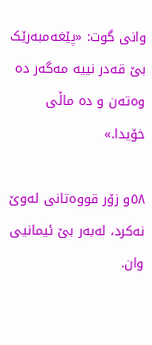وانی گوت: «پێغەمبەرێک بێ قەدر نییە مەگەر دە وەتەن و دە ماڵی خۆیدا.»

٥٨و زۆر قووەتانی لەوێ نەکرد، لەبەر بێ ئیمانیی وان.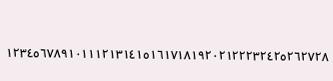١٢٣٤٥٦٧٨٩١٠١١١٢١٣١٤١٥١٦١٧١٨١٩٢٠٢١٢٢٢٣٢٤٢٥٢٦٢٧٢٨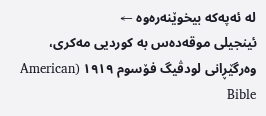لە ئەپەکە بیخوێنەرەوە ←
ئینجیلی موقەدەس بە کوردیی مەکری، وەرگێڕانی لودڤیگ فۆسوم ١٩١٩ (American Bible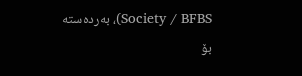Society / BFBS)، بەردەستە بۆ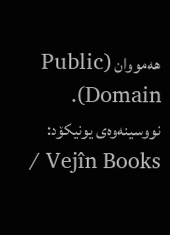هەمووان (Public Domain). نووسینەوەی یونیکۆد: Vejîn Books /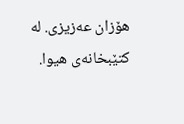هۆزان عەزیزی. لە کتێبخانەی هیوا.